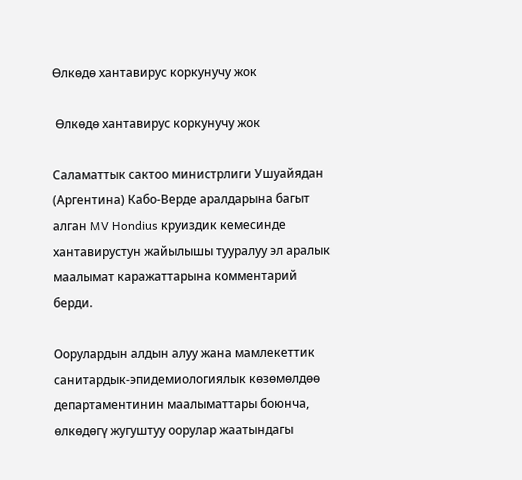Өлкөдө хантавирус коркунучу жок

 Өлкөдө хантавирус коркунучу жок

Саламаттык сактоо министрлиги Ушуайядан (Аргентина) Кабо-Верде аралдарына багыт алган MV Hondius круиздик кемесинде хантавирустун жайылышы тууралуу эл аралык маалымат каражаттарына комментарий берди.

Оорулардын алдын алуу жана мамлекеттик санитардык-эпидемиологиялык көзөмөлдөө департаментинин маалыматтары боюнча, өлкөдөгү жугуштуу оорулар жаатындагы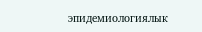эпидемиологиялык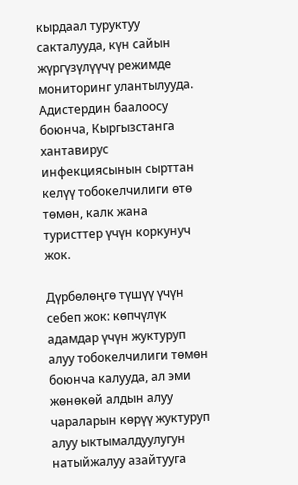кырдаал туруктуу сакталууда, күн сайын жүргүзүлүүчү режимде мониторинг улантылууда. Адистердин баалоосу боюнча, Кыргызстанга хантавирус инфекциясынын сырттан келүү тобокелчилиги өтө төмөн, калк жана туристтер үчүн коркунуч жок.

Дүрбөлөңгө түшүү үчүн себеп жок: көпчүлүк адамдар үчүн жуктуруп алуу тобокелчилиги төмөн боюнча калууда, ал эми жөнөкөй алдын алуу чараларын көрүү жуктуруп алуу ыктымалдуулугун натыйжалуу азайтууга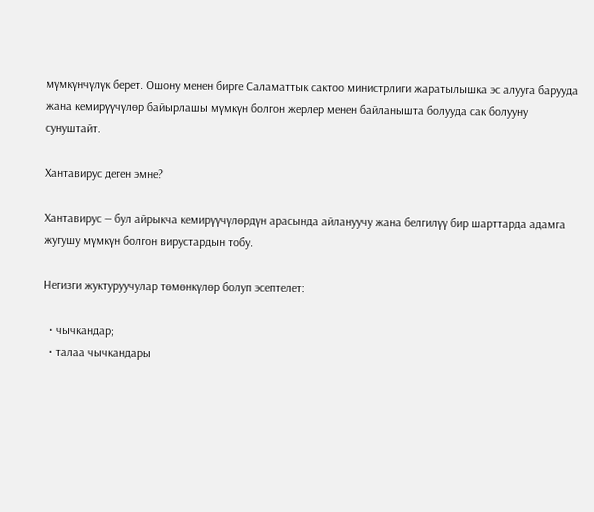мүмкүнчүлүк берет. Ошону менен бирге Саламаттык сактоо министрлиги жаратылышка эс алууга барууда жана кемирүүчүлөр байырлашы мүмкүн болгон жерлер менен байланышта болууда сак болууну сунуштайт.

Хантавирус деген эмне?

Хантавирус — бул айрыкча кемирүүчүлөрдүн арасында айлануучу жана белгилүү бир шарттарда адамга жугушу мүмкүн болгон вирустардын тобу.

Негизги жуктуруучулар төмөнкүлөр болуп эсептелет:

  • чычкандар;
  • талаа чычкандары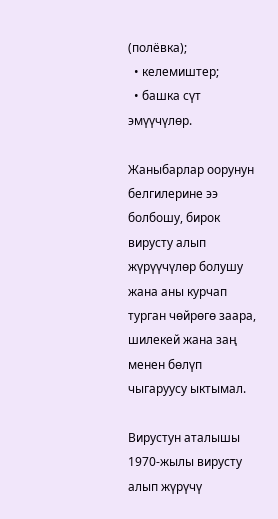(полёвка);
  • келемиштер;
  • башка сүт эмүүчүлөр.

Жаныбарлар оорунун белгилерине ээ болбошу, бирок вирусту алып жүрүүчүлөр болушу жана аны курчап турган чөйрөгө заара, шилекей жана заң менен бөлүп чыгаруусу ыктымал.

Вирустун аталышы 1970-жылы вирусту алып жүрүчү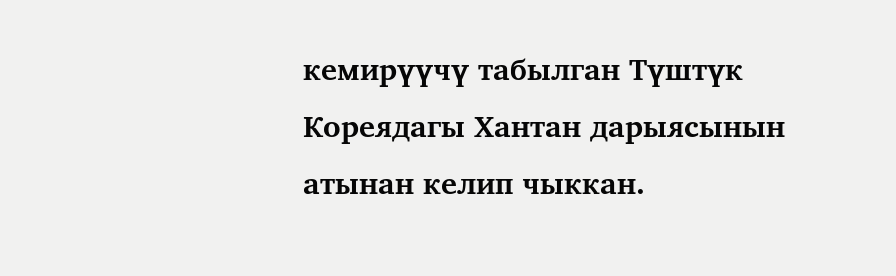кемирүүчү табылган Түштүк Кореядагы Хантан дарыясынын атынан келип чыккан.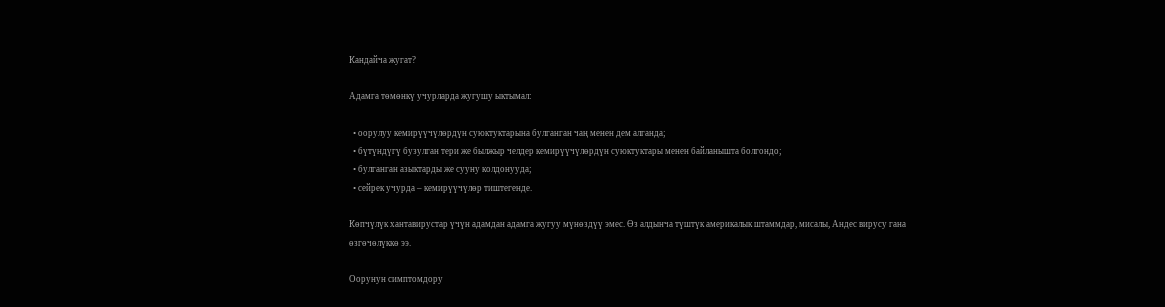Кандайча жугат?

Адамга төмөнкү учурларда жугушу ыктымал:

  • оорулуу кемирүүчүлөрдүн суюктуктарына булганган чаң менен дем алганда;
  • бүтүндүгү бузулган тери же былжыр челдер кемирүүчүлөрдүн суюктуктары менен байланышта болгондо;
  • булганган азыктарды же сууну колдонууда;
  • сейрек учурда – кемирүүчүлөр тиштегенде.

Көпчүлүк хантавирустар үчүн адамдан адамга жугуу мүнөздүү эмес. Өз алдынча түштүк америкалык штаммдар, мисалы, Андес вирусу гана өзгөчөлүккө ээ.

Оорунун симптомдору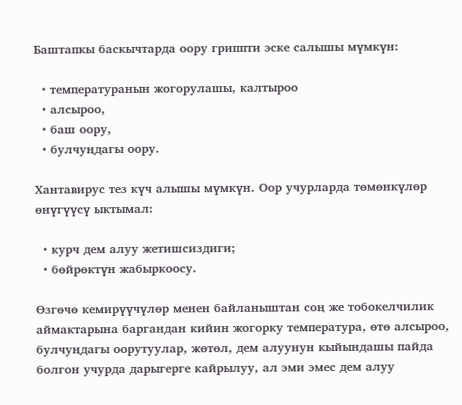Баштапкы баскычтарда оору гриппти эске салышы мүмкүн:

  • температуранын жогорулашы, калтыроо
  • алсыроо,
  • баш оору,
  • булчуңдагы оору.

Хантавирус тез күч алышы мүмкүн. Оор учурларда төмөнкүлөр өнүгүүсү ыктымал:

  • курч дем алуу жетишсиздиги;
  • бөйрөктүн жабыркоосу.

Өзгөчө кемирүүчүлөр менен байланыштан соң же тобокелчилик аймактарына баргандан кийин жогорку температура, өтө алсыроо, булчуңдагы оорутуулар, жөтөл, дем алуунун кыйындашы пайда болгон учурда дарыгерге кайрылуу, ал эми эмес дем алуу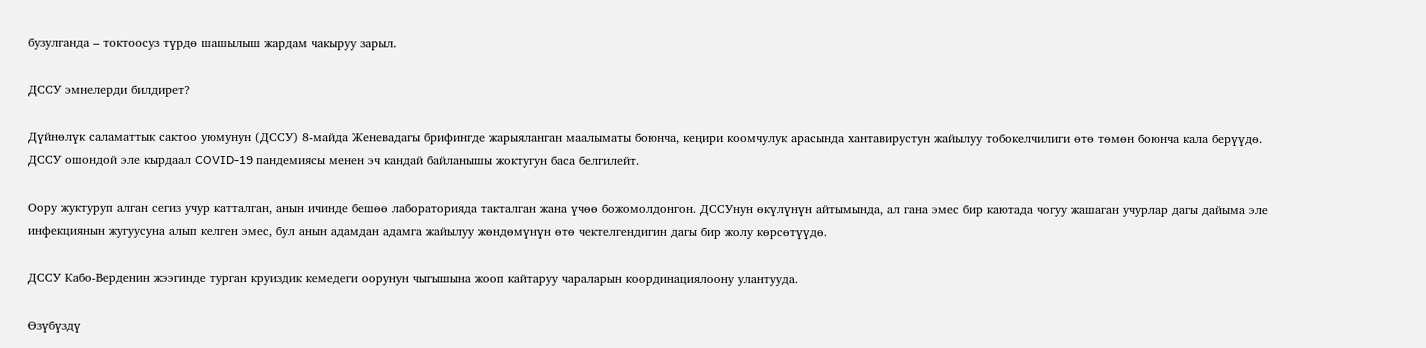бузулганда – токтоосуз түрдө шашылыш жардам чакыруу зарыл.

ДССУ эмнелерди билдирет?

Дүйнөлүк саламаттык сактоо уюмунун (ДССУ) 8-майда Женевадагы брифингде жарыяланган маалыматы боюнча, кеңири коомчулук арасында хантавирустун жайылуу тобокелчилиги өтө төмөн боюнча кала берүүдө. ДССУ ошондой эле кырдаал COVID-19 пандемиясы менен эч кандай байланышы жоктугун баса белгилейт.

Оору жуктуруп алган сегиз учур катталган, анын ичинде бешөө лабораторияда такталган жана үчөө божомолдонгон. ДССУнун өкүлүнүн айтымында, ал гана эмес бир каютада чогуу жашаган учурлар дагы дайыма эле инфекциянын жугуусуна алып келген эмес, бул анын адамдан адамга жайылуу жөндөмүнүн өтө чектелгендигин дагы бир жолу көрсөтүүдө.

ДССУ Кабо‑Верденин жээгинде турган круиздик кемедеги оорунун чыгышына жооп кайтаруу чараларын координациялоону улантууда.

Өзүбүздү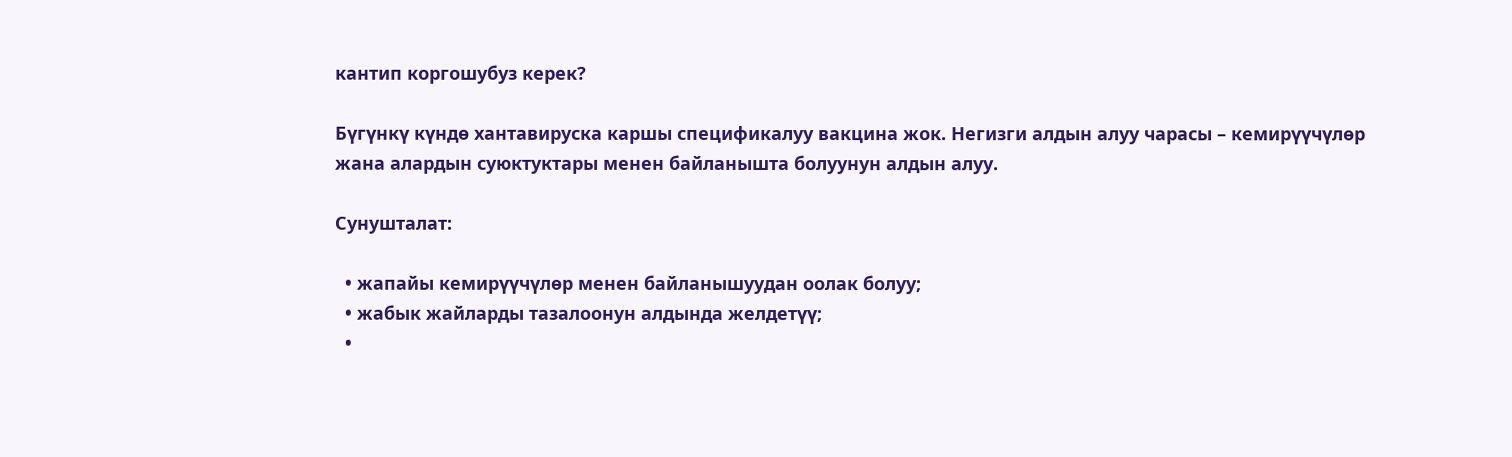кантип коргошубуз керек?

Бүгүнкү күндө хантавируска каршы спецификалуу вакцина жок. Негизги алдын алуу чарасы – кемирүүчүлөр жана алардын суюктуктары менен байланышта болуунун алдын алуу.

Сунушталат:

  • жапайы кемирүүчүлөр менен байланышуудан оолак болуу;
  • жабык жайларды тазалоонун алдында желдетүү;
  •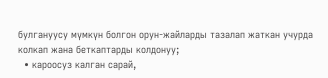булгануусу мүмкүн болгон орун-жайларды тазалап жаткан учурда колкап жана беткаптарды колдонуу;
  • кароосуз калган сарай,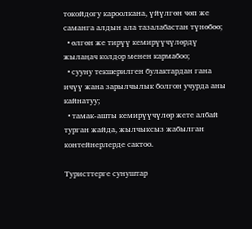токойдогу кароолкана, үйүлгөн чөп же саманга алдын ала тазалабастан түнөбөө;
  • өлгөн же тирүү кемирүүчүлөрдү жылаңач колдор менен кармабоо;
  • сууну текшерилген булактардан гана ичүү жана зарылчылык болгон учурда аны кайнатуу;
  • тамак-ашты кемирүүчүлөр жете албай турган жайда, жылчыксыз жабылган контейнерлерде сактоо.

Туристтерге сунуштар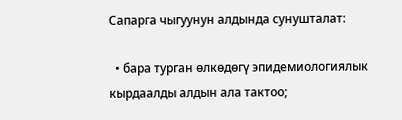Сапарга чыгуунун алдында сунушталат:

  • бара турган өлкөдөгү эпидемиологиялык кырдаалды алдын ала тактоо;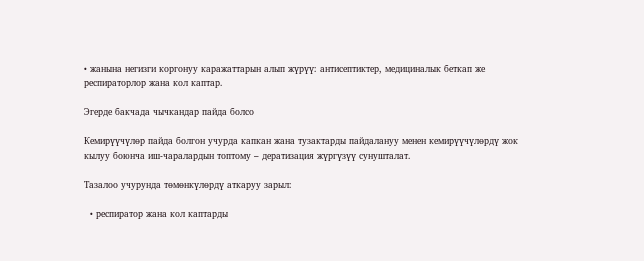• жанына негизги коргонуу каражаттарын алып жүрүү: антисептиктер, медициналык беткап же респираторлор жана кол каптар.

Эгерде бакчада чычкандар пайда болсо

Кемирүүчүлөр пайда болгон учурда капкан жана тузактарды пайдалануу менен кемирүүчүлөрдү жок кылуу боюнча иш-чаралардын топтому – дератизация жүргүзүү сунушталат.

Тазалоо учурунда төмөнкүлөрдү аткаруу зарыл:

  • респиратор жана кол каптарды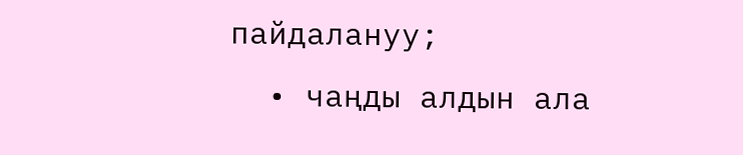пайдалануу;
  • чаңды алдын ала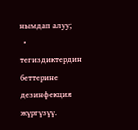нымдап алуу;
  • тегиздиктердин беттерине дезинфекция жүргүзүү.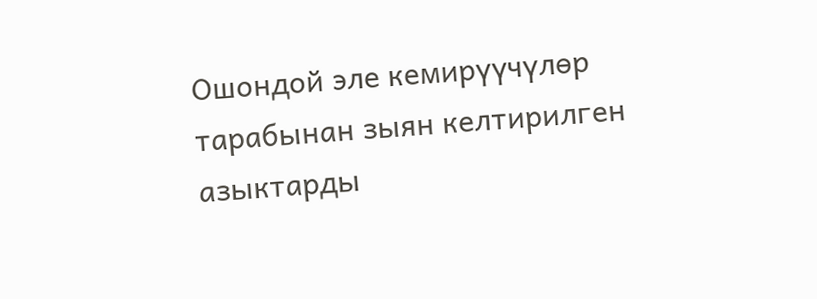Ошондой эле кемирүүчүлөр тарабынан зыян келтирилген азыктарды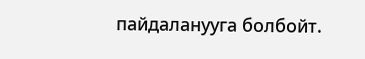пайдаланууга болбойт.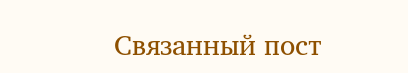Связанный пост